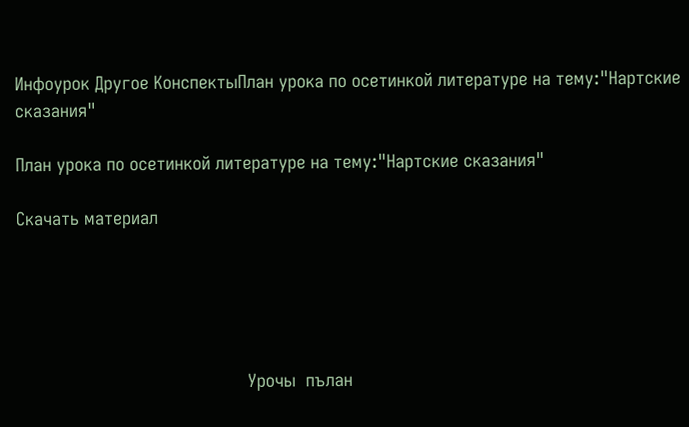Инфоурок Другое КонспектыПлан урока по осетинкой литературе на тему:"Нартские сказания"

План урока по осетинкой литературе на тему:"Нартские сказания"

Скачать материал





                                              Урочы  пълан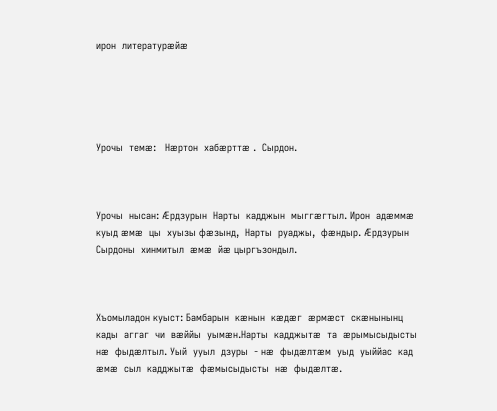ирон  литературӕйӕ





Урочы  темӕ:   Нӕртон  хабӕрттӕ .  Сырдон.



Урочы  нысан: Ӕрдзурын  Нарты  кадджын  мыггӕгтыл. Ирон  адӕммӕ  куыд ӕмӕ  цы  хуызы фӕзынд,  Нарты  руаджы,  фӕндыр. Ӕрдзурын  Сырдоны  хинмитыл  ӕмӕ  йӕ цыргъзондыл.



Хъомыладон куыст: Бамбарын  кӕнын  кӕдӕг  ӕрмӕст  скӕнынынц  кады  аггаг  чи  вӕййы  уымӕн.Нарты  кадджытӕ  та  ӕрымысыдысты  нӕ  фыдӕлтыл. Уый  ууыл  дзуры  - нӕ  фыдӕлтӕм  уыд  уыййас  кад  ӕмӕ  сыл  кадджытӕ  фӕмысыдысты  нӕ  фыдӕлтӕ.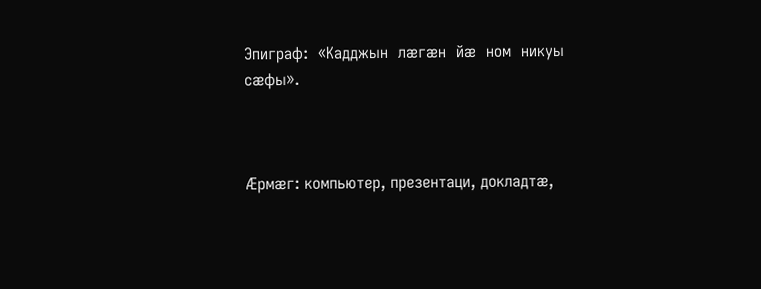Эпиграф:  «Кадджын  лӕгӕн  йӕ  ном  никуы  сӕфы».



Ӕрмӕг: компьютер, презентаци, докладтӕ,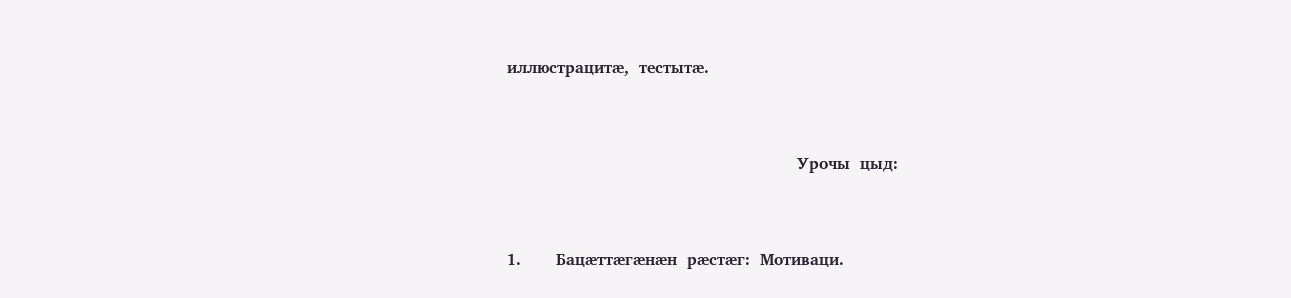иллюстрацитӕ,  тестытӕ.



                                                          Урочы  цыд:



1.       Бацӕттӕгӕнӕн  рӕстӕг:  Мотиваци.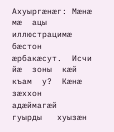Ахуыргӕнӕг: Мӕнӕ  мӕ  ацы  иллюстрацимӕ  бӕстон  ӕрбакӕсут.  Исчи  йӕ  зоны  кӕй  къам  у?  Кӕнӕ  зӕххон  адӕймагӕй  гуырды   хуызӕн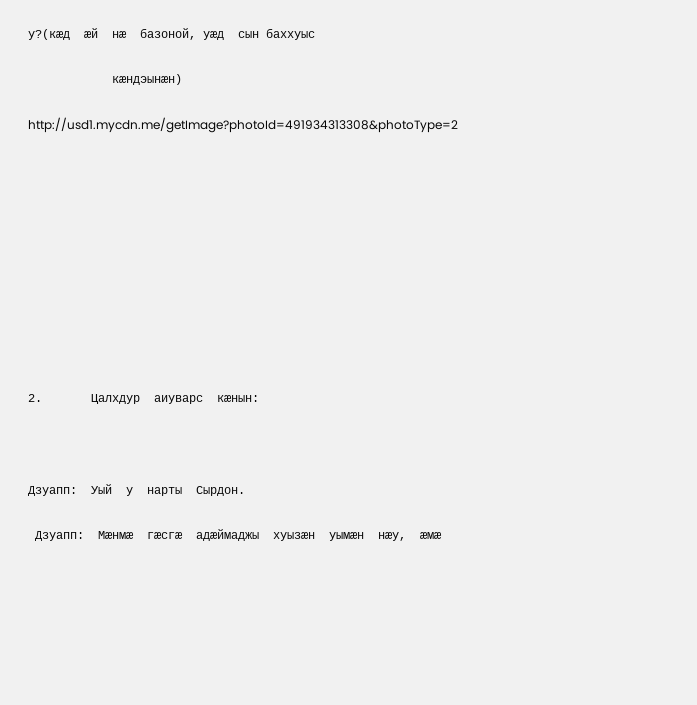у?(кӕд  ӕй  нӕ  базоной, уӕд  сын баххуыс

            кӕндэынӕн)

http://usd1.mycdn.me/getImage?photoId=491934313308&photoType=2











2.       Цалхдур  аиуварс  кӕнын:



Дзуапп:  Уый  у  нарты  Сырдон.

 Дзуапп:  Мӕнмӕ  гӕсгӕ  адӕймаджы  хуызӕн  уымӕн  нӕу,  ӕмӕ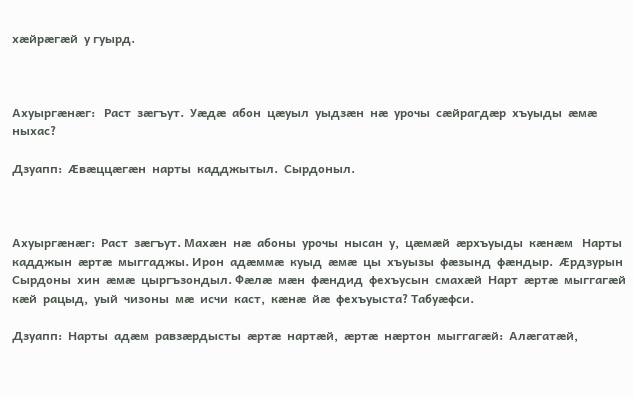хӕйрӕгӕй  у гуырд.



Ахуыргӕнӕг:   Раст  зӕгъут.  Уӕдӕ  абон  цӕуыл  уыдзӕн  нӕ  урочы  сӕйрагдӕр  хъуыды  ӕмӕ  ныхас?

Дзуапп:  Ӕвӕццӕгӕн  нарты  кадджытыл.  Сырдоныл.



Ахуыргӕнӕг:  Раст  зӕгъут. Махӕн  нӕ  абоны  урочы  нысан  у,  цӕмӕй  ӕрхъуыды  кӕнӕм   Нарты  кадджын  ӕртӕ  мыггаджы. Ирон  адӕммӕ  куыд  ӕмӕ  цы  хъуызы  фӕзынд  фӕндыр.  Ӕрдзурын  Сырдоны  хин  ӕмӕ  цыргъзондыл. Фӕлӕ  мӕн  фӕндид  фехъусын  смахӕй  Нарт  ӕртӕ  мыггагӕй  кӕй  рацыд,  уый  чизоны  мӕ  исчи  каст,  кӕнӕ  йӕ  фехъуыста? Табуӕфси.

Дзуапп:  Нарты  адӕм  равзӕрдысты  ӕртӕ  нартӕй,  ӕртӕ  нӕртон  мыггагӕй:  Алӕгатӕй,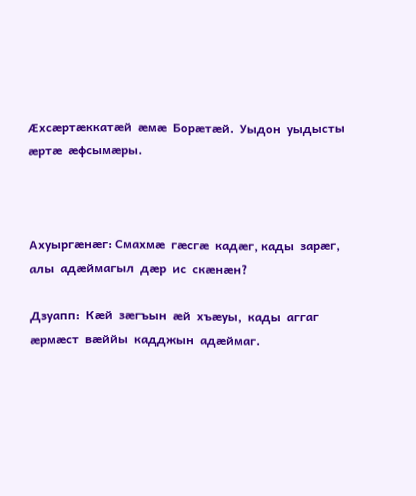Ӕхсӕртӕккатӕй  ӕмӕ  Борӕтӕй.  Уыдон  уыдысты  ӕртӕ  ӕфсымӕры.



Ахуыргӕнӕг: Смахмӕ  гӕсгӕ  кадӕг, кады  зарӕг, алы  адӕймагыл  дӕр  ис  скӕнӕн?

Дзуапп:  Кӕй  зӕгъын  ӕй  хъӕуы,  кады  аггаг  ӕрмӕст  вӕййы  кадджын  адӕймаг.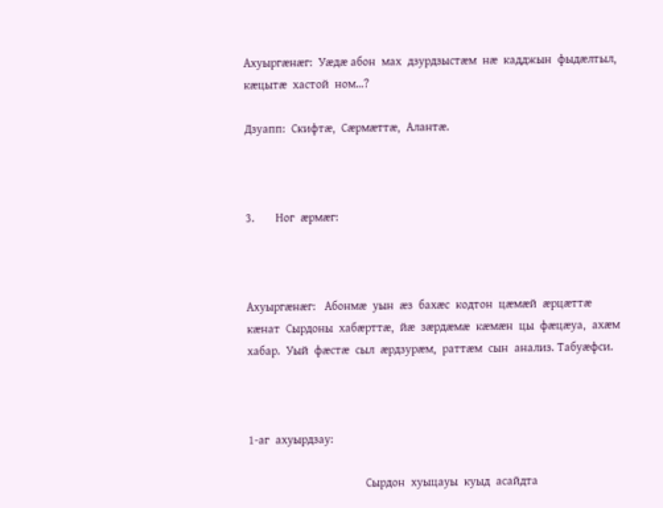Ахуыргӕнӕг:  Уӕдӕ абон  мах  дзурдзыстӕм  нӕ  кадджын  фыдӕлтыл,  кӕцытӕ  хастой  ном…?

Дзуапп:  Скифтӕ,  Сӕрмӕттӕ,  Алантӕ.



3.       Ног  ӕрмӕг:



Ахуыргӕнӕг:   Абонмӕ  уын  ӕз  бахӕс  кодтон  цӕмӕй  ӕрцӕттӕ  кӕнат  Сырдоны  хабӕрттӕ,  йӕ  зӕрдӕмӕ  кӕмӕн  цы  фӕцӕуа,  ахӕм  хабар.  Уый  фӕстӕ  сыл  ӕрдзурӕм,  раттӕм  сын  анализ. Табуӕфси.



1-аг  ахуырдзау:

                                       Сырдон  хуыцауы  куыд  асайдта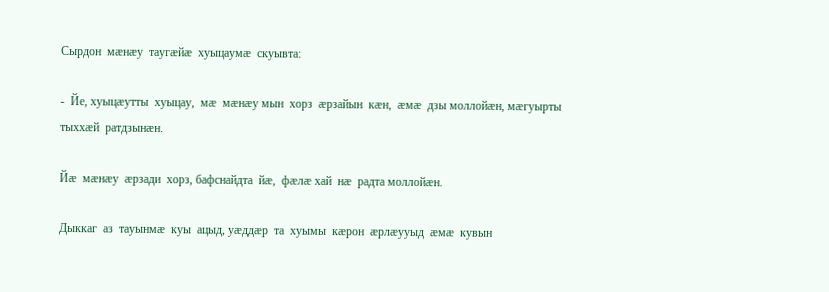Сырдон  мӕнӕу  таугӕйӕ  хуыцаумӕ  скуывта:

-  Йе, хуыцӕутты  хуыцау,  мӕ  мӕнӕу мын  хорз  ӕрзайын  кӕн,  ӕмӕ  дзы моллойӕн, мӕгуырты  тыххӕй  ратдзынӕн.

Йӕ  мӕнӕу  ӕрзади  хорз, бафснайдта  йӕ,  фӕлӕ хай  нӕ  радта моллойӕн.

Дыккаг  аз  тауынмӕ  куы  ацыд, уӕддӕр  та  хуымы  кӕрон  ӕрлӕууыд  ӕмӕ  кувын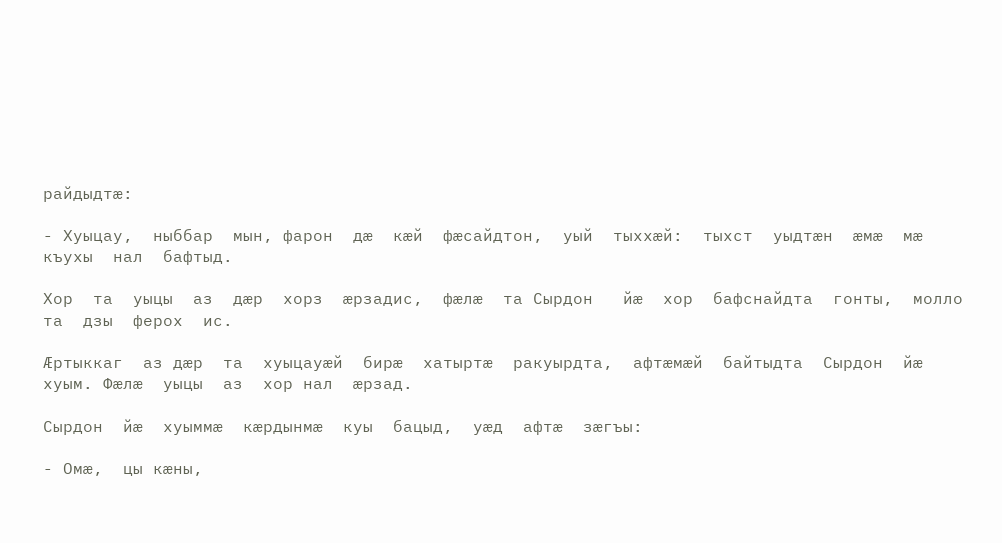райдыдтӕ:

- Хуыцау,  ныббар  мын, фарон  дӕ  кӕй  фӕсайдтон,  уый  тыххӕй:  тыхст  уыдтӕн  ӕмӕ  мӕ  къухы  нал  бафтыд.

Хор  та  уыцы  аз  дӕр  хорз  ӕрзадис,  фӕлӕ  та Сырдон   йӕ  хор  бафснайдта  гонты,  молло  та  дзы  ферох  ис.

Ӕртыккаг  аз дӕр  та  хуыцауӕй  бирӕ  хатыртӕ  ракуырдта,  афтӕмӕй  байтыдта  Сырдон  йӕ  хуым. Фӕлӕ  уыцы  аз  хор нал  ӕрзад.

Сырдон  йӕ  хуыммӕ  кӕрдынмӕ  куы  бацыд,  уӕд  афтӕ  зӕгъы:

- Омӕ,  цы кӕны,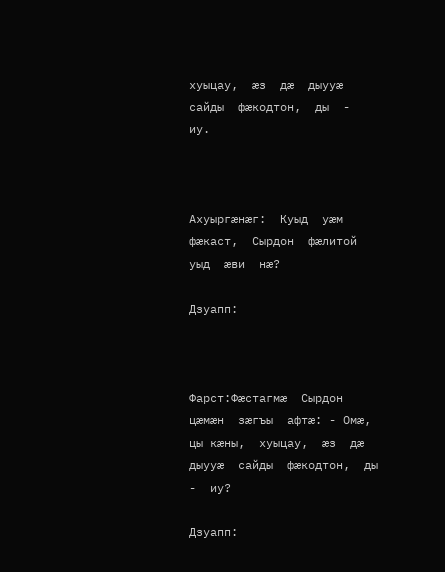хуыцау,  ӕз  дӕ  дыууӕ  сайды  фӕкодтон,  ды  -  иу.



Ахуыргӕнӕг:  Куыд  уӕм  фӕкаст,  Сырдон  фӕлитой  уыд  ӕви  нӕ?

Дзуапп:



Фарст:Фӕстагмӕ  Сырдон  цӕмӕн  зӕгъы  афтӕ: - Омӕ,  цы кӕны,  хуыцау,  ӕз  дӕ  дыууӕ  сайды  фӕкодтон,  ды  -  иу?

Дзуапп: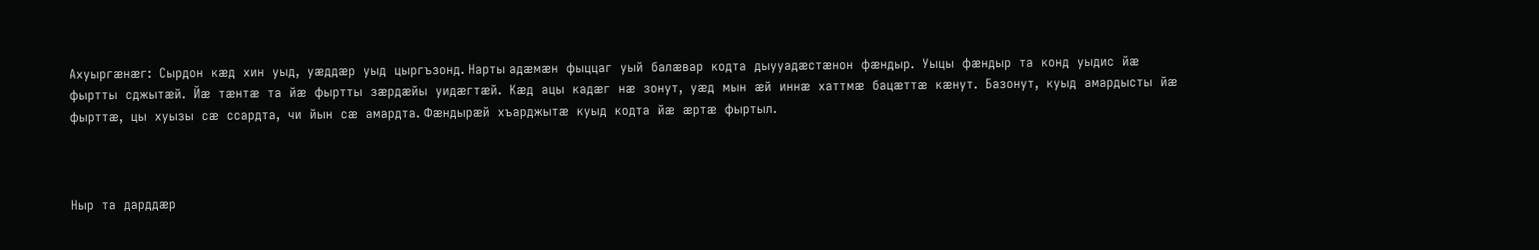Ахуыргӕнӕг:  Сырдон  кӕд  хин  уыд,  уӕддӕр  уыд  цыргъзонд. Нарты адӕмӕн  фыццаг  уый  балӕвар  кодта  дыууадӕстӕнон  фӕндыр.  Уыцы  фӕндыр  та  конд  уыдис  йӕ  фыртты  сджытӕй.  Йӕ  тӕнтӕ  та  йӕ  фыртты  зӕрдӕйы  уидӕгтӕй.  Кӕд  ацы  кадӕг  нӕ  зонут,  уӕд  мын  ӕй  иннӕ  хаттмӕ  бацӕттӕ  кӕнут.  Базонут,  куыд  амардысты  йӕ  фырттӕ,  цы  хуызы  сӕ  ссардта,  чи  йын  сӕ  амардта. Фӕндырӕй  хъарджытӕ  куыд  кодта  йӕ  ӕртӕ  фыртыл.



Ныр  та  дарддӕр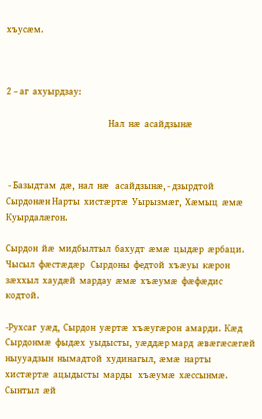хъусӕм.



2 – аг  ахуырдзау:

                                                   Нал  нӕ  асайдзынӕ



 - Базыдтам  дӕ,  нал  нӕ   асайдзынӕ, - дзырдтой  Сырдонӕн Нарты  хистӕртӕ  Уырызмӕг,  Хӕмыц  ӕмӕ  Куырдалӕгон.

Сырдон  йӕ  мидбылтыл  бахудт  ӕмӕ  цыдӕр  ӕрбаци. Чысыл  фӕстӕдӕр   Сырдоны  федтой  хъӕуы  кӕрон  зӕххыл  хаудӕй  мардау  ӕмӕ  хъӕумӕ  фӕфӕдис  кодтой.

-Рухсаг  уӕд,  Сырдон  уӕртӕ  хъӕугӕрон  амарди.  Кӕд  Сырдонмӕ  фыдӕх  уыдысты,  уӕддӕр мард  ӕвӕгӕсӕгӕй  ныууадзын  нымадтой  худинагыл,  ӕмӕ  нарты  хистӕртӕ  ацыдысты  марды   хъӕумӕ  хӕссынмӕ.  Сынтыл  ӕй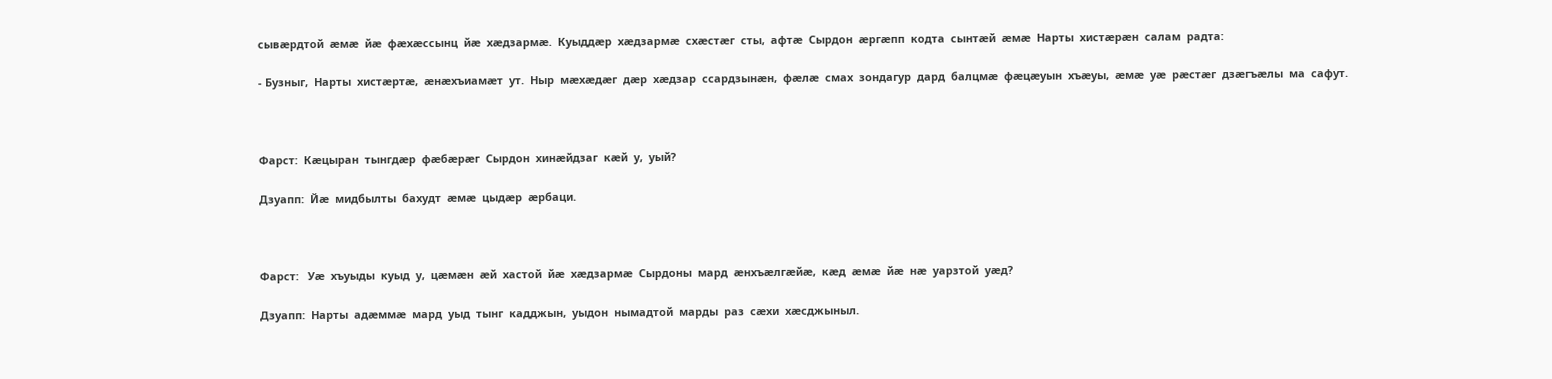сывӕрдтой  ӕмӕ  йӕ  фӕхӕссынц  йӕ  хӕдзармӕ.  Куыддӕр  хӕдзармӕ  схӕстӕг  сты,  афтӕ  Сырдон  ӕргӕпп  кодта  сынтӕй  ӕмӕ  Нарты  хистӕрӕн  салам  радта:

- Бузныг,  Нарты  хистӕртӕ,  ӕнӕхъиамӕт  ут.  Ныр  мӕхӕдӕг  дӕр  хӕдзар  ссардзынӕн,  фӕлӕ  смах  зондагур  дард  балцмӕ  фӕцӕуын  хъӕуы,  ӕмӕ  уӕ  рӕстӕг  дзӕгъӕлы  ма  сафут.



Фарст:  Кӕцыран  тынгдӕр  фӕбӕрӕг  Сырдон  хинӕйдзаг  кӕй  у,  уый?

Дзуапп:  Йӕ  мидбылты  бахудт  ӕмӕ  цыдӕр  ӕрбаци.



Фарст:   Уӕ  хъуыды  куыд  у,  цӕмӕн  ӕй  хастой  йӕ  хӕдзармӕ  Сырдоны  мард  ӕнхъӕлгӕйӕ,  кӕд  ӕмӕ  йӕ  нӕ  уарзтой  уӕд?

Дзуапп:  Нарты  адӕммӕ  мард  уыд  тынг  кадджын,  уыдон  нымадтой  марды  раз  сӕхи  хӕсджыныл.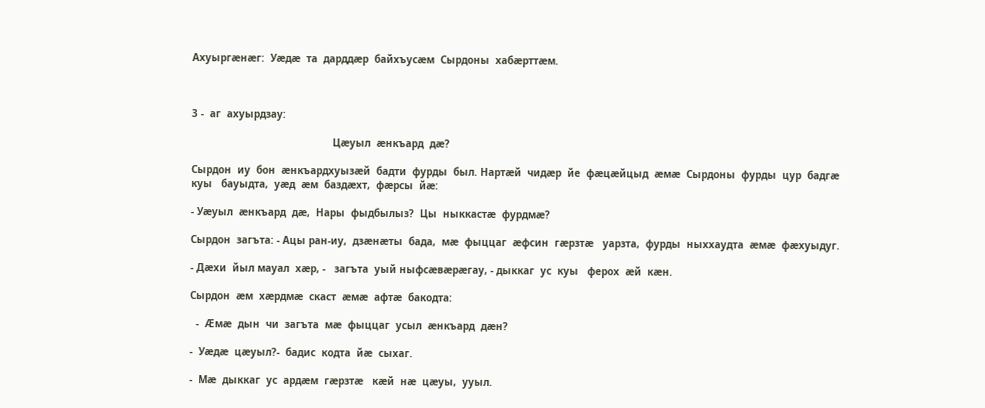Ахуыргӕнӕг:  Уӕдӕ  та  дарддӕр  байхъусӕм  Сырдоны  хабӕрттӕм.



3 -  аг  ахуырдзау:

                                               Цӕуыл  ӕнкъард  дӕ?

Сырдон  иу  бон  ӕнкъардхуызӕй  бадти  фурды  был. Нартӕй  чидӕр  йе  фӕцӕйцыд  ӕмӕ  Сырдоны  фурды  цур  бадгӕ  куы   бауыдта,  уӕд  ӕм  баздӕхт,  фӕрсы  йӕ:

- Уӕуыл  ӕнкъард  дӕ,  Нары  фыдбылыз?  Цы  ныккастӕ  фурдмӕ?

Сырдон  загъта: - Ацы ран-иу,  дзӕнӕты  бада,  мӕ  фыццаг  ӕфсин  гӕрзтӕ   уарзта,  фурды  ныххаудта  ӕмӕ  фӕхуыдуг.

- Дӕхи  йыл мауал  хӕр, -   загъта  уый ныфсӕвӕрӕгау, - дыккаг  ус  куы   ферох  ӕй  кӕн.

Сырдон  ӕм  хӕрдмӕ  скаст  ӕмӕ  афтӕ  бакодта:

  -  Ӕмӕ  дын  чи  загъта  мӕ  фыццаг  усыл  ӕнкъард  дӕн?

-  Уӕдӕ  цӕуыл?-  бадис  кодта  йӕ  сыхаг.

-  Мӕ  дыккаг  ус  ардӕм  гӕрзтӕ   кӕй  нӕ  цӕуы,  ууыл.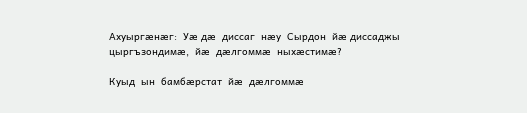Ахуыргӕнӕг:  Уӕ дӕ  диссаг  нӕу  Сырдон  йӕ диссаджы  цыргъзондимӕ,  йӕ  дӕлгоммӕ  ныхӕстимӕ?

Куыд  ын  бамбӕрстат  йӕ  дӕлгоммӕ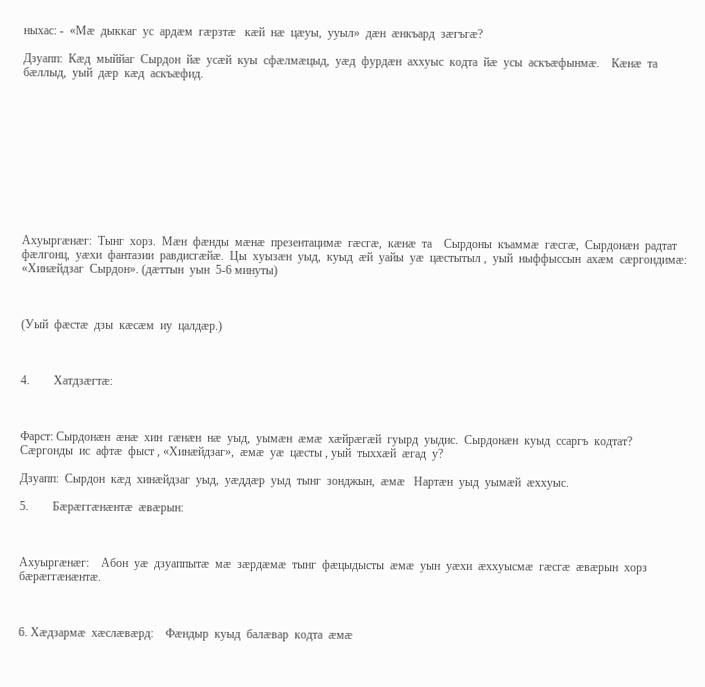ныхас: -  «Мӕ  дыккаг  ус  ардӕм  гӕрзтӕ   кӕй  нӕ  цӕуы,  ууыл»  дӕн  ӕнкъард  зӕгъгӕ?

Дзуапп:  Кӕд  мыййаг  Сырдон  йӕ  усӕй  куы  сфӕлмӕцыд,  уӕд  фурдӕн  аххуыс  кодта  йӕ  усы  аскъӕфынмӕ.    Кӕнӕ  та  бӕллыд,  уый  дӕр  кӕд  аскъӕфид.











Ахуыргӕнӕг:  Тынг  хорз.  Мӕн  фӕнды  мӕнӕ  презентацимӕ  гӕсгӕ,  кӕнӕ  та    Сырдоны  къаммӕ  гӕсгӕ,  Сырдонӕн  радтат  фӕлгонц,  уӕхи  фантазии  равдисгӕйӕ.  Цы  хуызӕн  уыд,  куыд  ӕй  уайы  уӕ  цӕстытыл ,  уый  ныффыссын  ахӕм  сӕргондимӕ:   «Хинӕйдзаг  Сырдон». (дӕттын  уын  5-6 минуты)



(Уый  фӕстӕ  дзы  кӕсӕм  иу  цалдӕр.)



4.        Хатдзӕгтӕ:



Фарст: Сырдонӕн  ӕнӕ  хин  гӕнӕн  нӕ  уыд,  уымӕн  ӕмӕ  хӕйрӕгӕй  гуырд  уыдис.  Сырдонӕн  куыд  ссаргъ  кодтат?  Сӕргонды  ис  афтӕ  фыст , «Хинӕйдзаг»,  ӕмӕ  уӕ  цӕсты , уый  тыххӕй  ӕгад  у?

Дзуапп:  Сырдон  кӕд  хинӕйдзаг  уыд,  уӕддӕр  уыд  тынг  зонджын,  ӕмӕ   Нартӕн  уыд  уымӕй  ӕххуыс.

5.        Бӕрӕггӕнӕнтӕ  ӕвӕрын:



Ахуыргӕнӕг:    Абон  уӕ  дзуаппытӕ  мӕ  зӕрдӕмӕ  тынг  фӕцыдысты  ӕмӕ  уын  уӕхи  ӕххуысмӕ  гӕсгӕ  ӕвӕрын  хорз  бӕрӕггӕнӕнтӕ.



6. Хӕдзармӕ  хӕслӕвӕрд:    Фӕндыр  куыд  балӕвар  кодта  ӕмӕ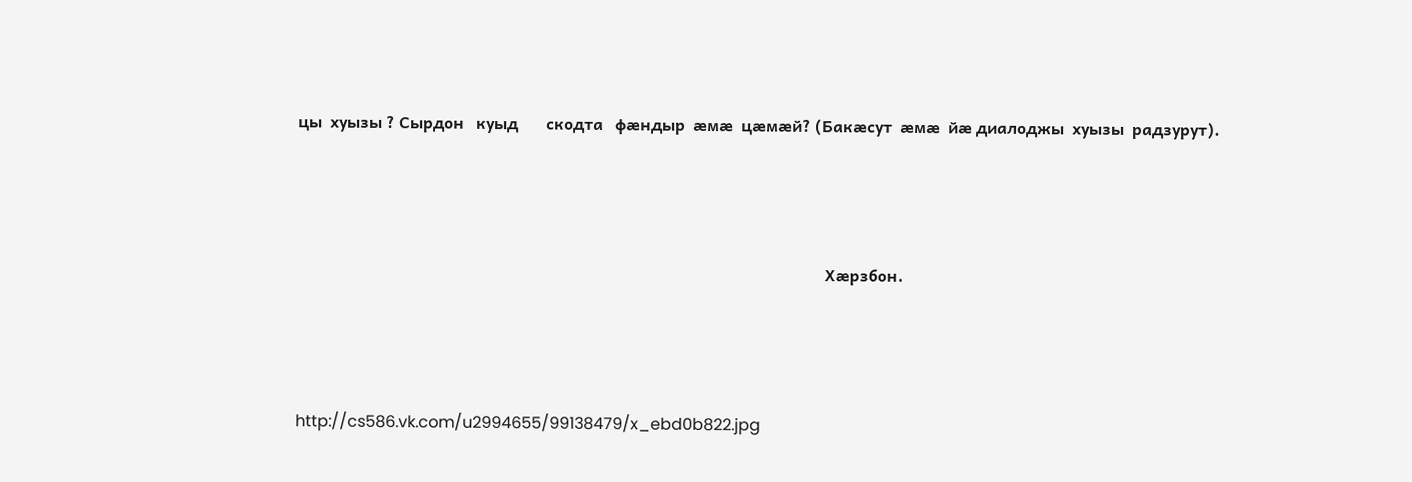цы  хуызы ? Сырдон   куыд       скодта   фӕндыр  ӕмӕ  цӕмӕй? (Бакӕсут  ӕмӕ  йӕ диалоджы  хуызы  радзурут).



                                                                                                                                    Хӕрзбон.



http://cs586.vk.com/u2994655/99138479/x_ebd0b822.jpg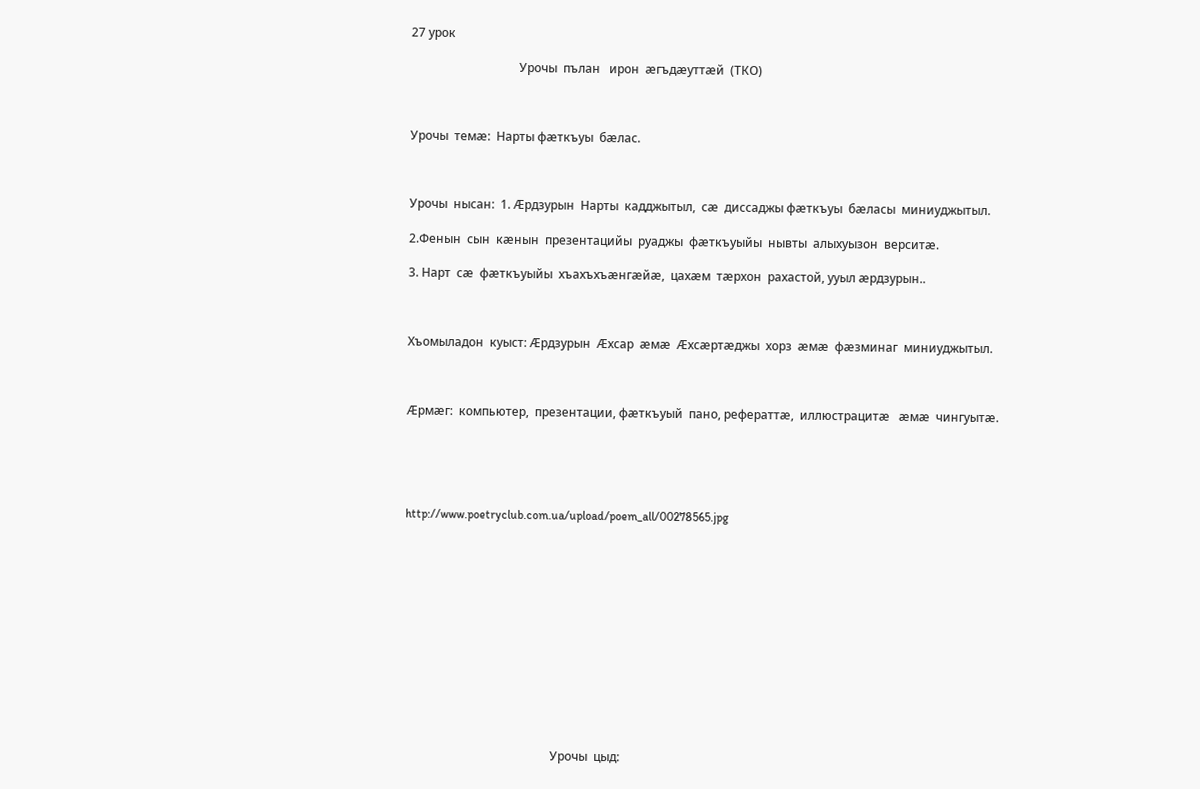27 урок

                                    Урочы  пълан   ирон  æгъдæуттæй  (ТКО)



Урочы  темæ:  Нарты фӕткъуы  бӕлас.



Урочы  нысан:  1. Ӕрдзурын  Нарты  кадджытыл,  сӕ  диссаджы фӕткъуы  бӕласы  миниуджытыл.

2.Фенын  сын  кӕнын  презентацийы  руаджы  фӕткъуыйы  нывты  алыхуызон  верситӕ.

3. Нарт  сӕ  фӕткъуыйы  хъахъхъӕнгӕйӕ,  цахӕм  тӕрхон  рахастой, ууыл ӕрдзурын..



Хъомыладон  куыст: Ӕрдзурын  Ӕхсар  ӕмӕ  Ӕхсӕртӕджы  хорз  ӕмӕ  фӕзминаг  миниуджытыл.



Ӕрмӕг:  компьютер,  презентации, фӕткъуый  пано, рефераттӕ,  иллюстрацитӕ   ӕмӕ  чингуытӕ.





http://www.poetryclub.com.ua/upload/poem_all/00278565.jpg













                                                 Урочы  цыд: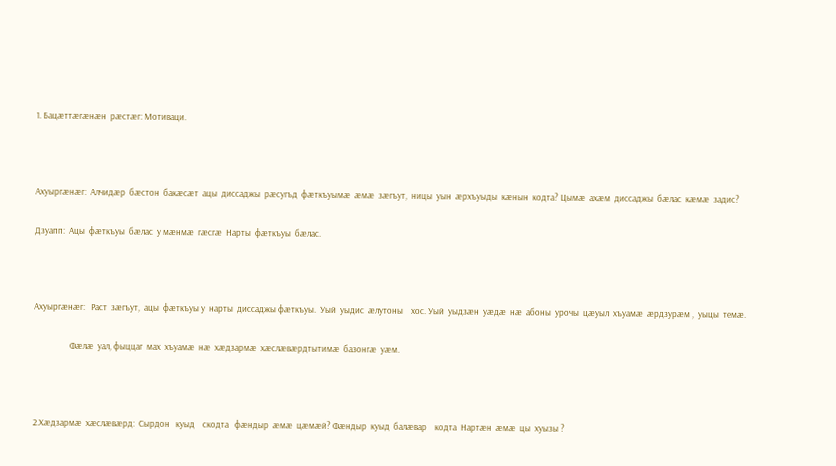1. Бацӕттӕгӕнӕн  рӕстӕг: Мотиваци.



Ахуыргӕнӕг:  Алчидӕр  бӕстон  бакӕсӕт  ацы  диссаджы  рӕсугъд  фӕткъуымӕ  ӕмӕ  зӕгъут,  ницы  уын  ӕрхъуыды  кӕнын  кодта? Цымӕ  ахӕм  диссаджы  бӕлас  кӕмӕ  задис?

Дзуапп:  Ацы  фӕткъуы  бӕлас  у мӕнмӕ  гӕсгӕ  Нарты  фӕткъуы  бӕлас.



Ахуыргӕнӕг:   Раст  зӕгъут,  ацы  фӕткъуы у  нарты  диссаджы фӕткъуы.  Уый  уыдис  ӕлутоны    хос. Уый  уыдзӕн  уӕдӕ  нӕ  абоны  урочы  цӕуыл  хъуамӕ  ӕрдзурӕм ,  уыцы  темӕ.

                  Фӕлӕ  уал, фыццаг  мах  хъуамӕ  нӕ  хӕдзармӕ  хӕслӕвӕрдтытимӕ  базонгӕ  уӕм.



2.Хӕдзармӕ  хӕслӕвӕрд:  Сырдон   куыд    скодта   фӕндыр  ӕмӕ  цӕмӕй? Фӕндыр  куыд  балӕвар    кодта  Нартӕн  ӕмӕ  цы  хуызы ?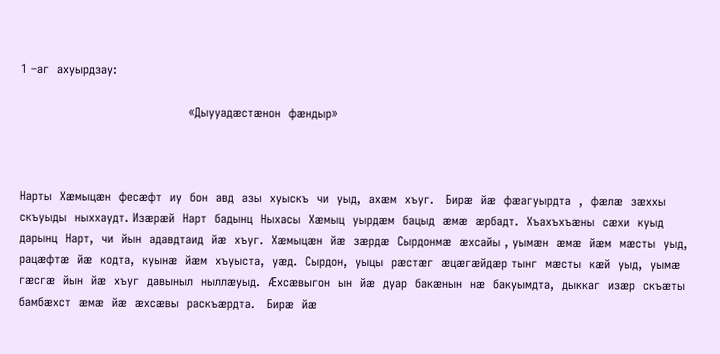1 –аг  ахуырдзау:

                                          «Дыууадӕстӕнон  фӕндыр»



Нарты  Хӕмыцӕн  фесӕфт  иу  бон  авд  азы  хуыскъ  чи  уыд,  ахӕм  хъуг.   Бирӕ  йӕ  фӕагуырдта  ,  фӕлӕ  зӕххы  скъуыды  ныххаудт. Изӕрӕй  Нарт  бадынц  Ныхасы  Хӕмыц  уырдӕм  бацыд  ӕмӕ  ӕрбадт.  Хъахъхъӕны  сӕхи  куыд  дарынц  Нарт,  чи  йын  адавдтаид  йӕ  хъуг.  Хӕмыцӕн  йӕ  зӕрдӕ  Сырдонмӕ  ӕхсайы , уымӕн  ӕмӕ  йӕм  мӕсты  уыд,  рацӕфтӕ  йӕ  кодта,  куынӕ  йӕм  хъуыста,  уӕд.  Сырдон,  уыцы  рӕстӕг  ӕцӕгӕйдӕр тынг  мӕсты  кӕй  уыд,  уымӕ  гӕсгӕ  йын  йӕ  хъуг  давыныл  ныллӕуыд.  Ӕхсӕвыгон  ын  йӕ  дуар  бакӕнын  нӕ  бакуымдта,  дыккаг  изӕр  скъӕты  бамбӕхст  ӕмӕ  йӕ  ӕхсӕвы  раскъӕрдта.   Бирӕ  йӕ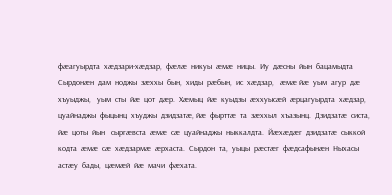фӕагуырдта  хӕдзари-хӕдзар,  фӕлӕ  никуы  ӕмӕ  ницы.  Иу  дӕсны  йын  бацамыдта  Сырдонӕн  дам  ноджы  зӕххы  бын,  хиды  рӕбын,  ис  хӕдзар,   ӕмӕ йӕ  уым  агур  дӕ  хъуыджы,   уым  сты  йӕ  цот  дӕр.  Хӕмыц  йӕ  куыдзы  ӕххуысӕй  ӕрцагуырдта  хӕдзар,  цуайнаджы  фыцынц  хъуджы  дзидзатӕ, йӕ  фырттӕ  та  зӕххыл  хъазынц.  Дзидзатӕ  систа,  йӕ  цоты  йын   сыргӕвста  ӕмӕ  сӕ  цуайнаджы  ныккалдта.  Йӕхӕдӕг  дзидзатӕ  сыккой  кодта  ӕмӕ  сӕ  хӕдзармӕ  ӕрхаста.  Сырдон  та,  уыцы  рӕстӕг  фӕдсафынӕн  Ныхасы  астӕу  бады,  цӕмӕй  йӕ  мачи  фӕхата.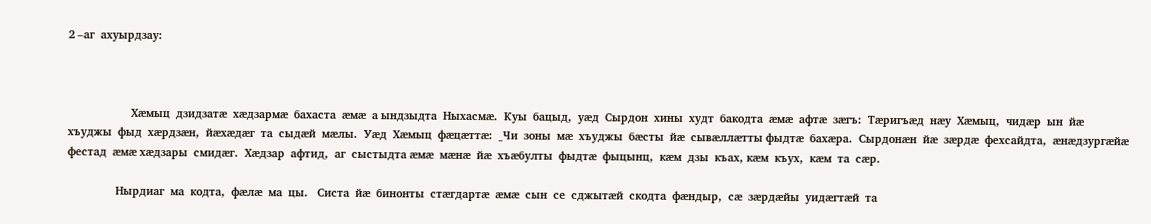2 –аг  ахуырдзау:



                     Хӕмыц  дзидзатӕ  хӕдзармӕ  бахаста  ӕмӕ  а ындзыдта  Ныхасмӕ.  Куы  бацыд,  уӕд  Сырдон  хины  худт  бакодта  ӕмӕ  афтӕ  зӕгъ:  Тӕригъӕд  нӕу  Хӕмыц,  чидӕр  ын  йӕ  хъуджы  фыд  хӕрдзӕн,  йӕхӕдӕг  та  сыдӕй  мӕлы.  Уӕд  Хӕмыц  фӕцӕттӕ:  _Чи  зоны  мӕ  хъуджы  бӕсты  йӕ  сывӕллӕтты фыдтӕ  бахӕра.  Сырдонӕн  йӕ  зӕрдӕ  фехсайдта,  ӕнӕдзургӕйӕ  фестад  ӕмӕ хӕдзары  смидӕг.  Хӕдзар  афтид,  аг  сыстыдта ӕмӕ  мӕнӕ  йӕ  хъӕбулты  фыдтӕ  фыцынц,  кӕм  дзы  къах, кӕм  къух,  кӕм  та  сӕр.

                Нырдиаг  ма  кодта,  фӕлӕ  ма  цы.   Систа  йӕ  бинонты  стӕгдартӕ  ӕмӕ  сын  се  сджытӕй  скодта  фӕндыр,  сӕ  зӕрдӕйы  уидӕгтӕй  та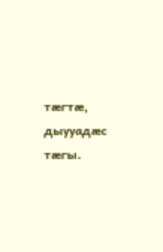тӕгтӕ,  дыууадӕс  тӕгы.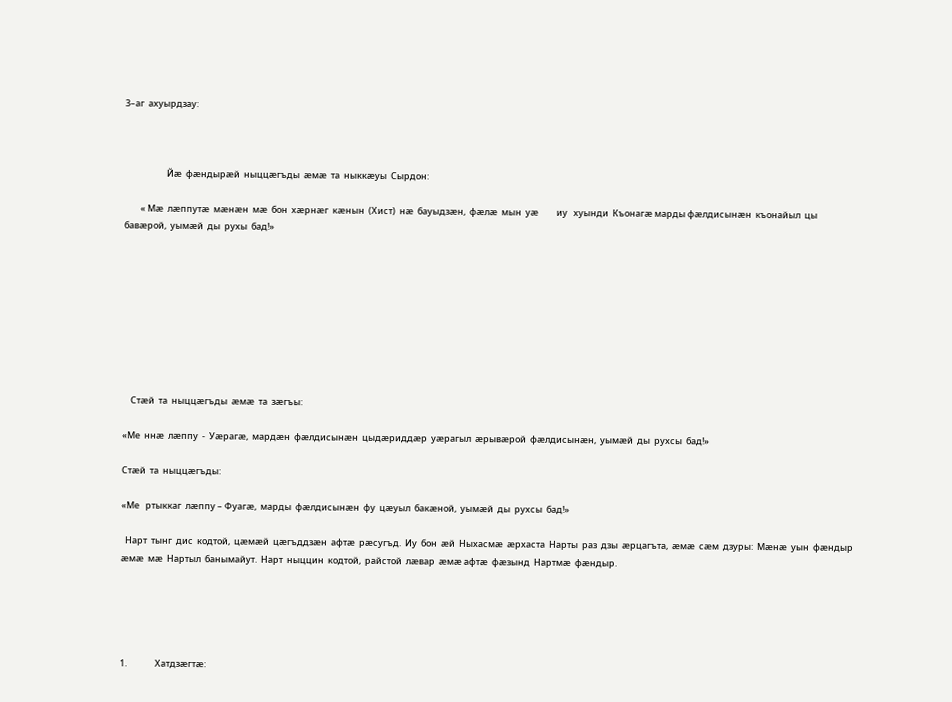3–аг  ахуырдзау:



                     Йӕ  фӕндырӕй  ныццӕгъды  ӕмӕ  та  ныккӕуы  Сырдон:

        « Мӕ  лӕппутӕ  мӕнӕн  мӕ  бон  хӕрнӕг  кӕнын  (Хист)  нӕ  бауыдзӕн,  фӕлӕ  мын  уӕ         иу   хуынди  Къонагӕ марды фӕлдисынӕн  къонайыл  цы  бавӕрой,  уымӕй  ды  рухы  бад!»









    Стӕй  та  ныццӕгъды  ӕмӕ  та  зӕгъы:

«Ме  ннӕ  лӕппу  -  Уӕрагӕ,  мардӕн  фӕлдисынӕн  цыдӕриддӕр  уӕрагыл  ӕрывӕрой  фӕлдисынӕн,  уымӕй  ды  рухсы  бад!»

Стӕй  та  ныццӕгъды:

«Ме   ртыккаг  лӕппу – Фуагӕ,  марды  фӕлдисынӕн  фу  цӕуыл  бакӕной,  уымӕй  ды  рухсы  бад!»

  Нарт  тынг  дис  кодтой,  цӕмӕй  цӕгъддзӕн  афтӕ  рӕсугъд.  Иу  бон  ӕй  Ныхасмӕ  ӕрхаста  Нарты  раз  дзы  ӕрцагъта,  ӕмӕ  сӕм  дзуры:  Мӕнӕ  уын  фӕндыр  ӕмӕ  мӕ  Нартыл  банымайут.  Нарт  ныццин  кодтой,  райстой  лӕвар  ӕмӕ афтӕ  фӕзынд  Нартмӕ  фӕндыр.





1.              Хатдзӕгтӕ: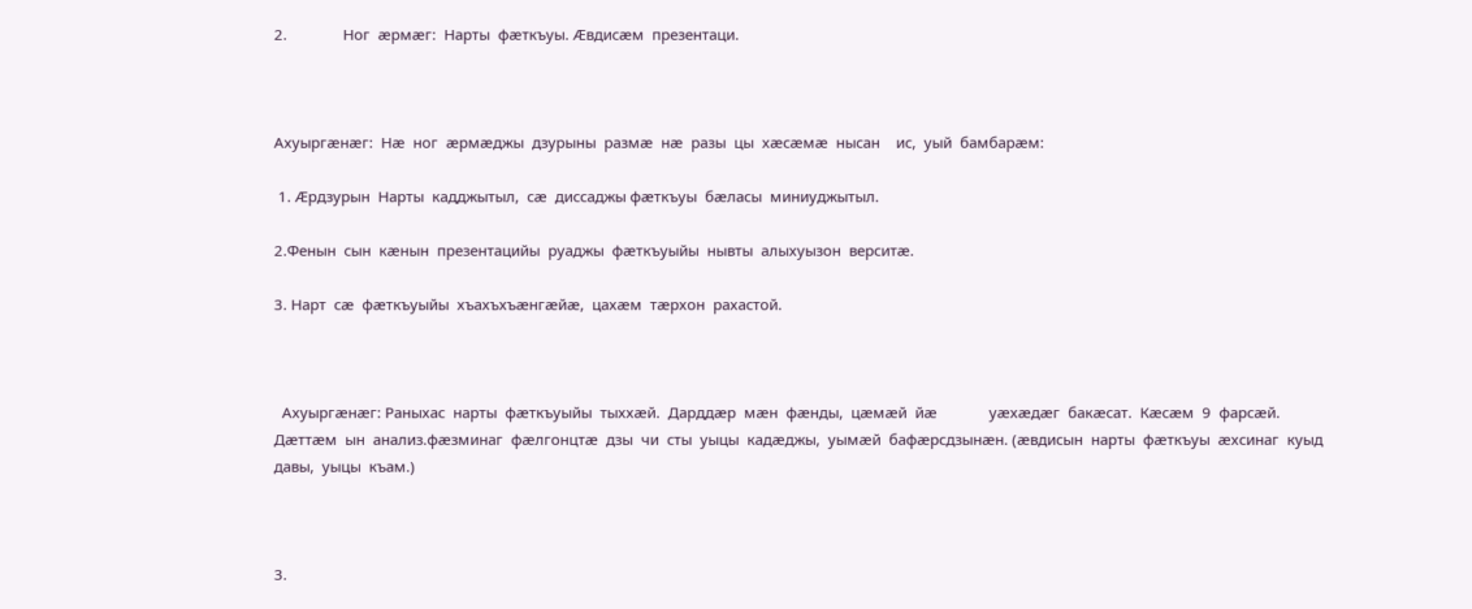2.              Ног  ӕрмӕг:  Нарты  фӕткъуы. Ӕвдисӕм  презентаци.



Ахуыргӕнӕг:  Нӕ  ног  ӕрмӕджы  дзурыны  размӕ  нӕ  разы  цы  хӕсӕмӕ  нысан    ис,  уый  бамбарӕм:

 1. Ӕрдзурын  Нарты  кадджытыл,  сӕ  диссаджы фӕткъуы  бӕласы  миниуджытыл.

2.Фенын  сын  кӕнын  презентацийы  руаджы  фӕткъуыйы  нывты  алыхуызон  верситӕ.

3. Нарт  сӕ  фӕткъуыйы  хъахъхъӕнгӕйӕ,  цахӕм  тӕрхон  рахастой.



  Ахуыргӕнӕг: Раныхас  нарты  фӕткъуыйы  тыххӕй.  Дарддӕр  мӕн  фӕнды,  цӕмӕй  йӕ             уӕхӕдӕг  бакӕсат.  Кӕсӕм  9  фарсӕй.  Дӕттӕм  ын  анализ.фӕзминаг  фӕлгонцтӕ  дзы  чи  сты  уыцы  кадӕджы,  уымӕй  бафӕрсдзынӕн. (ӕвдисын  нарты  фӕткъуы  ӕхсинаг  куыд  давы,  уыцы  къам.)



3.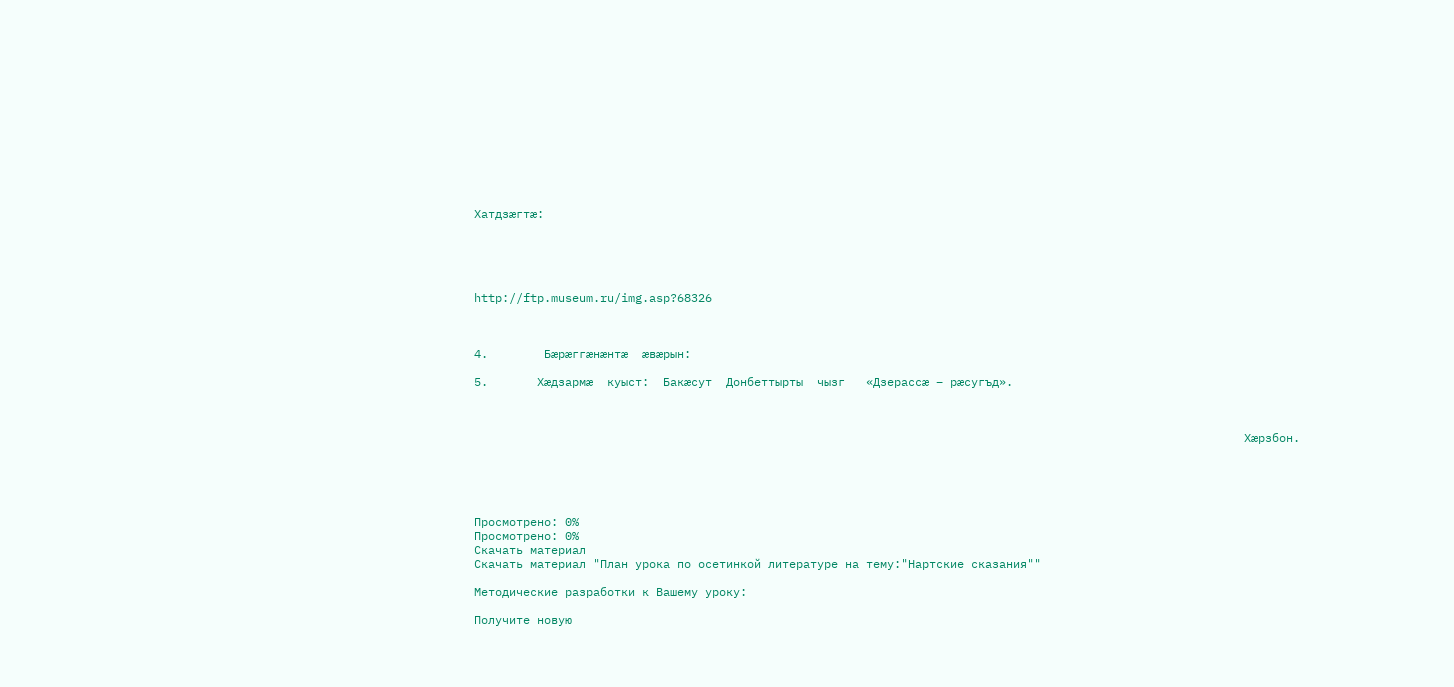Хатдзӕгтӕ:





http://ftp.museum.ru/img.asp?68326



4.        Бӕрӕггӕнӕнтӕ  ӕвӕрын:

5.       Хӕдзармӕ  куыст:  Бакӕсут  Донбеттырты  чызг   «Дзерассӕ – рӕсугъд».



                                                                                                              Хӕрзбон.





Просмотрено: 0%
Просмотрено: 0%
Скачать материал
Скачать материал "План урока по осетинкой литературе на тему:"Нартские сказания""

Методические разработки к Вашему уроку:

Получите новую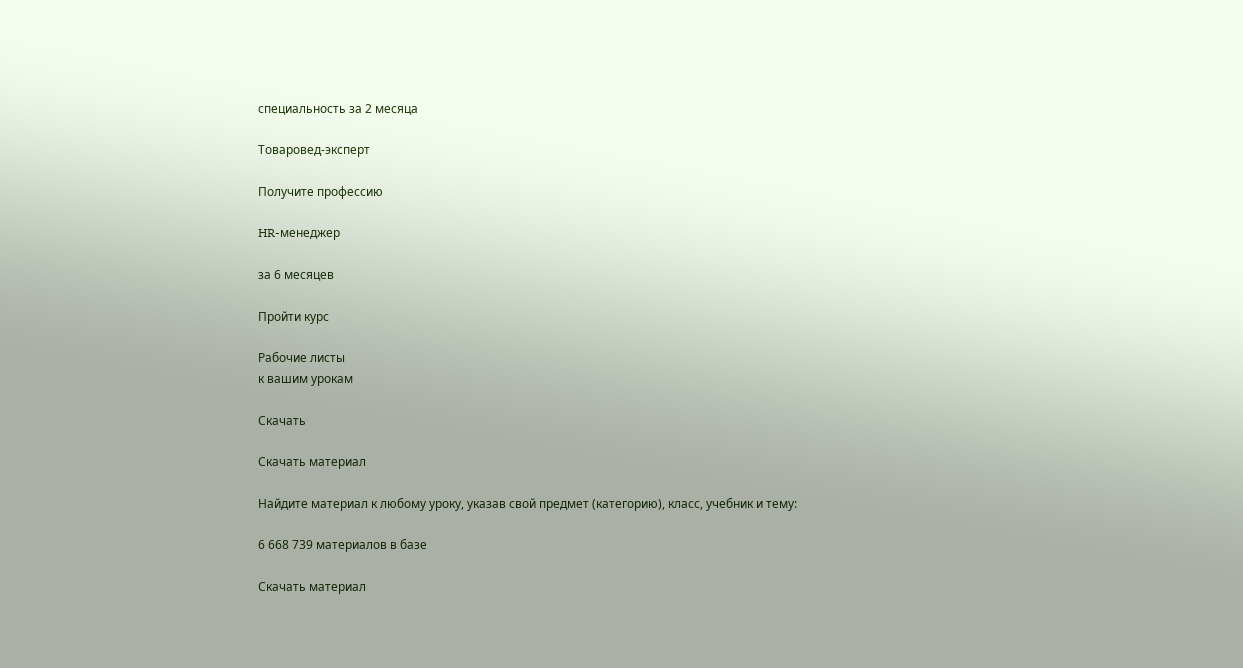специальность за 2 месяца

Товаровед-эксперт

Получите профессию

HR-менеджер

за 6 месяцев

Пройти курс

Рабочие листы
к вашим урокам

Скачать

Скачать материал

Найдите материал к любому уроку, указав свой предмет (категорию), класс, учебник и тему:

6 668 739 материалов в базе

Скачать материал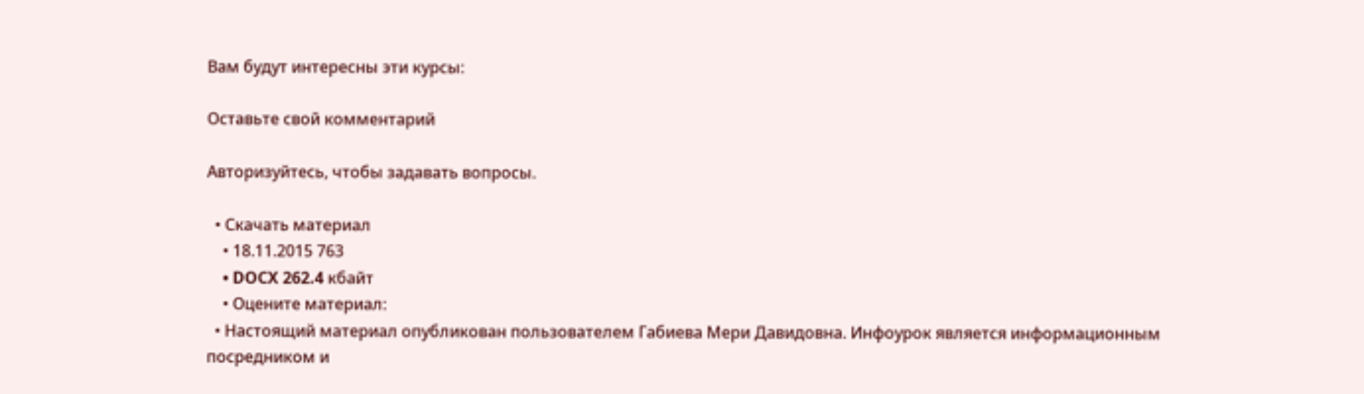Вам будут интересны эти курсы:

Оставьте свой комментарий

Авторизуйтесь, чтобы задавать вопросы.

  • Скачать материал
    • 18.11.2015 763
    • DOCX 262.4 кбайт
    • Оцените материал:
  • Настоящий материал опубликован пользователем Габиева Мери Давидовна. Инфоурок является информационным посредником и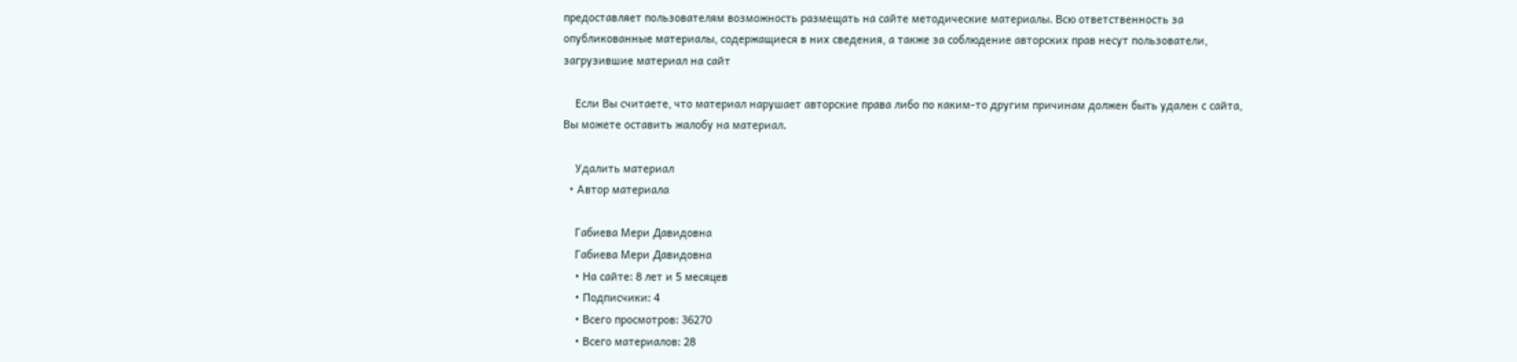предоставляет пользователям возможность размещать на сайте методические материалы. Всю ответственность за опубликованные материалы, содержащиеся в них сведения, а также за соблюдение авторских прав несут пользователи, загрузившие материал на сайт

    Если Вы считаете, что материал нарушает авторские права либо по каким-то другим причинам должен быть удален с сайта, Вы можете оставить жалобу на материал.

    Удалить материал
  • Автор материала

    Габиева Мери Давидовна
    Габиева Мери Давидовна
    • На сайте: 8 лет и 5 месяцев
    • Подписчики: 4
    • Всего просмотров: 36270
    • Всего материалов: 28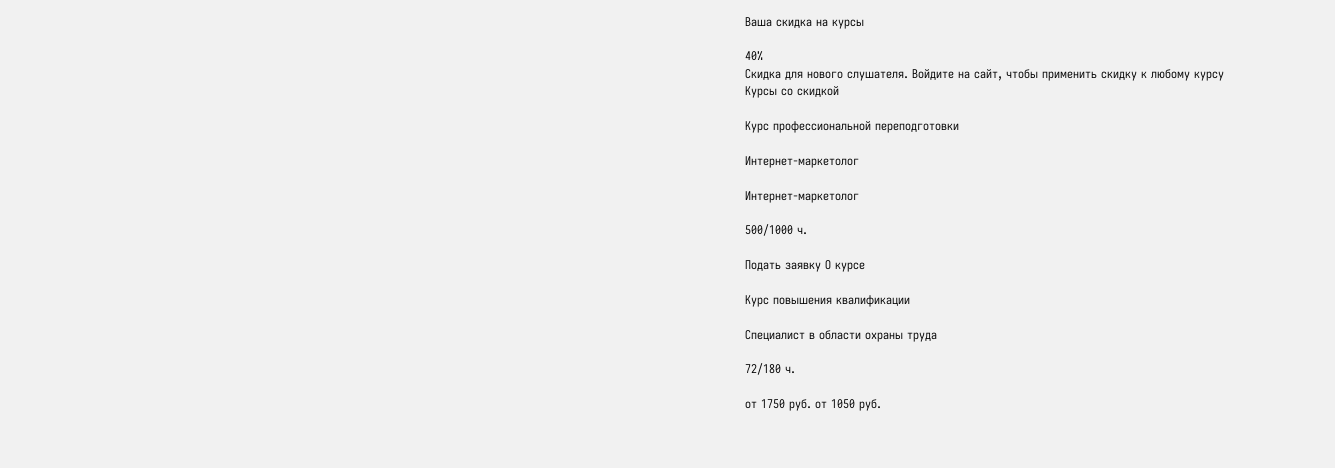Ваша скидка на курсы

40%
Скидка для нового слушателя. Войдите на сайт, чтобы применить скидку к любому курсу
Курсы со скидкой

Курс профессиональной переподготовки

Интернет-маркетолог

Интернет-маркетолог

500/1000 ч.

Подать заявку О курсе

Курс повышения квалификации

Специалист в области охраны труда

72/180 ч.

от 1750 руб. от 1050 руб.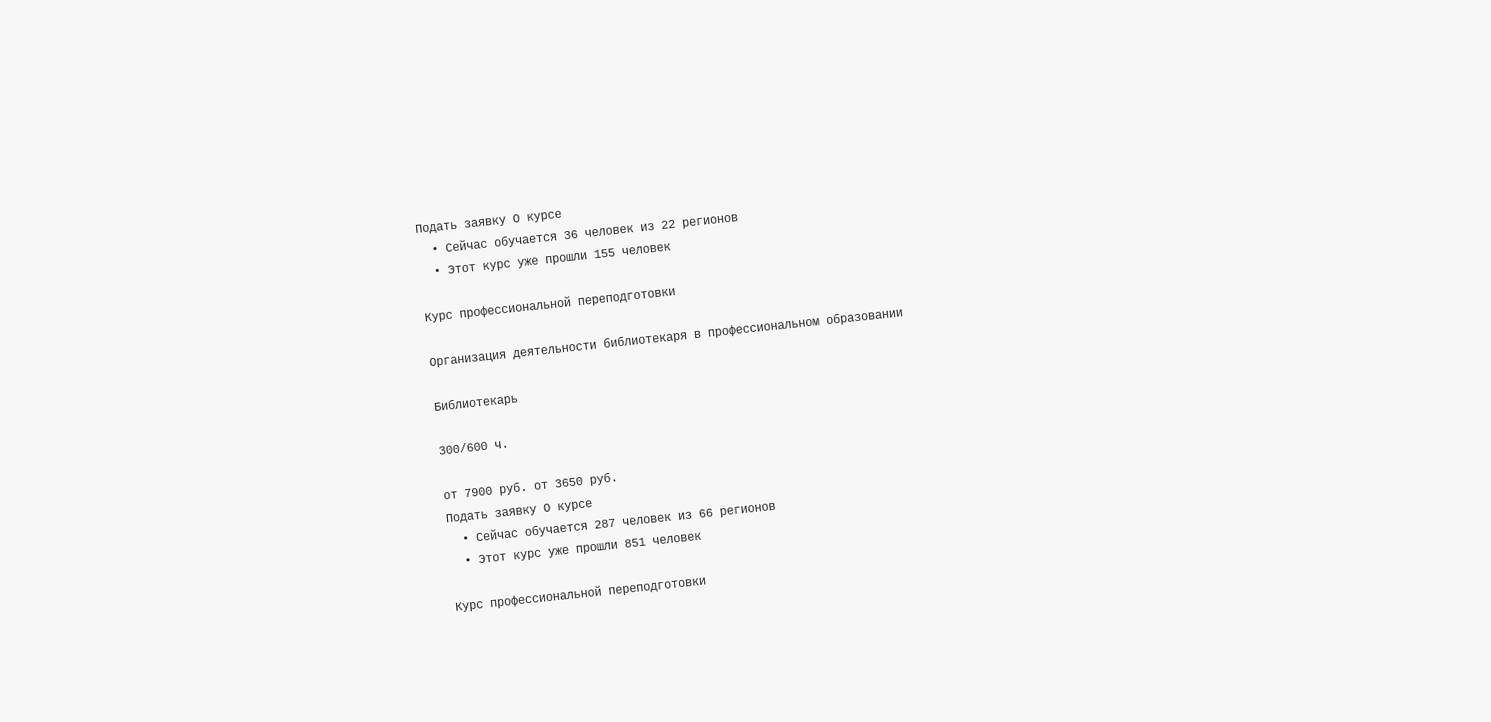Подать заявку О курсе
  • Сейчас обучается 36 человек из 22 регионов
  • Этот курс уже прошли 155 человек

Курс профессиональной переподготовки

Организация деятельности библиотекаря в профессиональном образовании

Библиотекарь

300/600 ч.

от 7900 руб. от 3650 руб.
Подать заявку О курсе
  • Сейчас обучается 287 человек из 66 регионов
  • Этот курс уже прошли 851 человек

Курс профессиональной переподготовки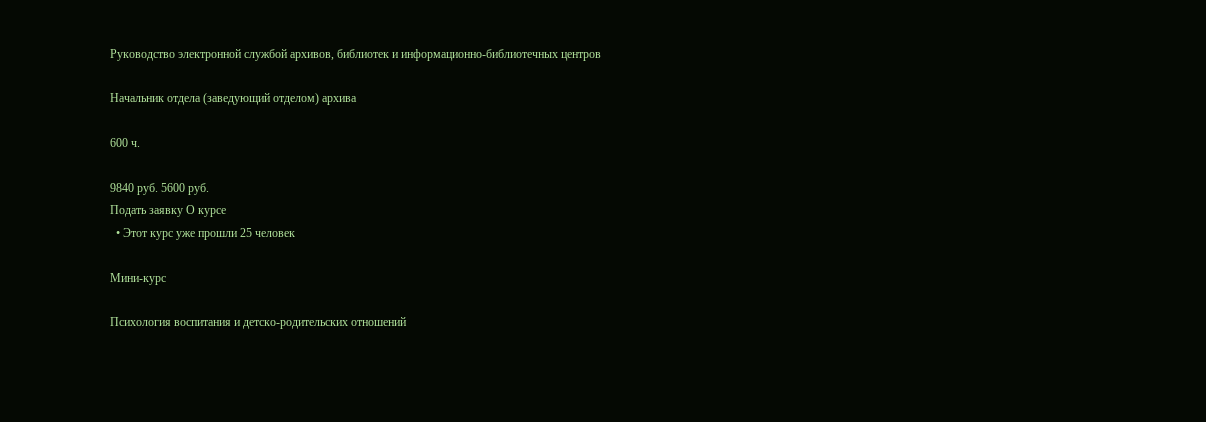Руководство электронной службой архивов, библиотек и информационно-библиотечных центров

Начальник отдела (заведующий отделом) архива

600 ч.

9840 руб. 5600 руб.
Подать заявку О курсе
  • Этот курс уже прошли 25 человек

Мини-курс

Психология воспитания и детско-родительских отношений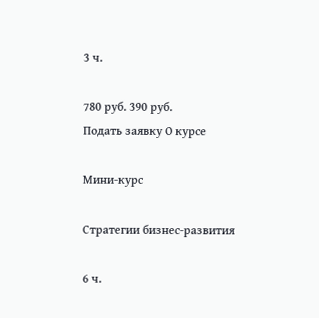3 ч.

780 руб. 390 руб.
Подать заявку О курсе

Мини-курс

Стратегии бизнес-развития

6 ч.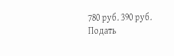780 руб. 390 руб.
Подать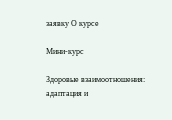заявку О курсе

Мини-курс

Здоровые взаимоотношения: адаптация и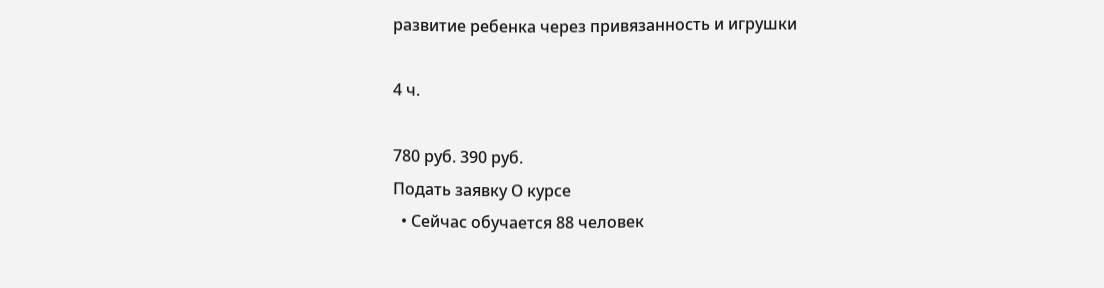развитие ребенка через привязанность и игрушки

4 ч.

780 руб. 390 руб.
Подать заявку О курсе
  • Сейчас обучается 88 человек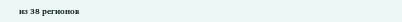из 38 регионов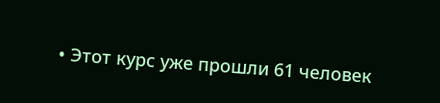• Этот курс уже прошли 61 человек